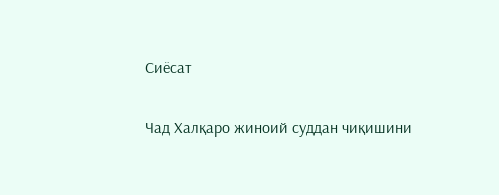Сиёсат

Чад Халқаро жиноий суддан чиқишини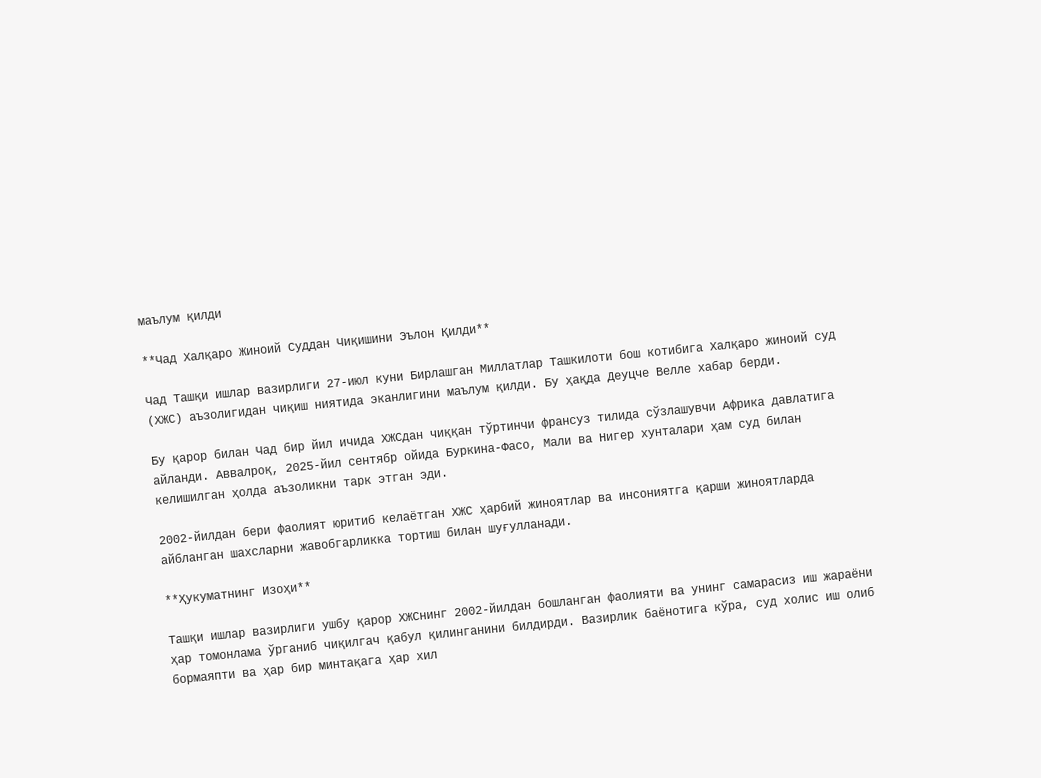маълум қилди

**Чад Халқаро Жиноий Суддан Чиқишини Эълон Қилди**

Чад Ташқи ишлар вазирлиги 27-июл куни Бирлашган Миллатлар Ташкилоти бош котибига Халқаро жиноий суд (ХЖС) аъзолигидан чиқиш ниятида эканлигини маълум қилди. Бу ҳақда Деуцче Велле хабар берди.

Бу қарор билан Чад бир йил ичида ХЖСдан чиққан тўртинчи франсуз тилида сўзлашувчи Африка давлатига айланди. Аввалроқ, 2025-йил сентябр ойида Буркина-Фасо, Мали ва Нигер хунталари ҳам суд билан келишилган ҳолда аъзоликни тарк этган эди.

2002-йилдан бери фаолият юритиб келаётган ХЖС ҳарбий жиноятлар ва инсониятга қарши жиноятларда айбланган шахсларни жавобгарликка тортиш билан шуғулланади.

**Ҳукуматнинг Изоҳи**

Ташқи ишлар вазирлиги ушбу қарор ХЖСнинг 2002-йилдан бошланган фаолияти ва унинг самарасиз иш жараёни ҳар томонлама ўрганиб чиқилгач қабул қилинганини билдирди. Вазирлик баёнотига кўра, суд холис иш олиб бормаяпти ва ҳар бир минтақага ҳар хил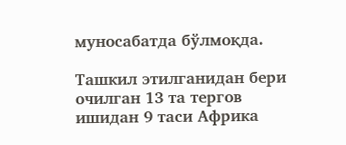муносабатда бўлмоқда.

Ташкил этилганидан бери очилган 13 та тергов ишидан 9 таси Африка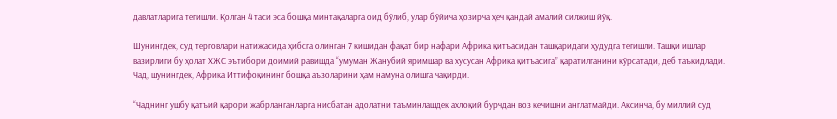давлатларига тегишли. Қолган 4 таси эса бошқа минтақаларга оид бўлиб, улар бўйича ҳозирча ҳеч қандай амалий силжиш йўқ.

Шунингдек, суд терговлари натижасида ҳибсга олинган 7 кишидан фақат бир нафари Африка қитъасидан ташқаридаги ҳудудга тегишли. Ташқи ишлар вазирлиги бу ҳолат ХЖС эътибори доимий равишда “умуман Жанубий яримшар ва хусусан Африка қитъасига” қаратилганини кўрсатади, деб таъкидлади. Чад, шунингдек, Африка Иттифоқининг бошқа аъзоларини ҳам намуна олишга чақирди.

“Чаднинг ушбу қатъий қарори жабрланганларга нисбатан адолатни таъминлашдек ахлоқий бурчдан воз кечишни англатмайди. Аксинча, бу миллий суд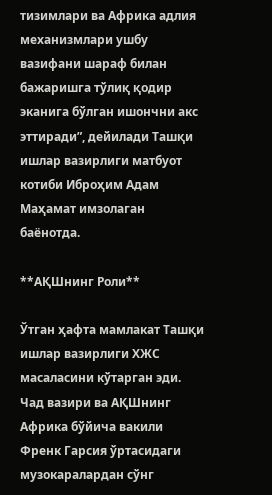тизимлари ва Африка адлия механизмлари ушбу вазифани шараф билан бажаришга тўлиқ қодир эканига бўлган ишончни акс эттиради”, дейилади Ташқи ишлар вазирлиги матбуот котиби Иброҳим Адам Маҳамат имзолаган баёнотда.

**АҚШнинг Роли**

Ўтган ҳафта мамлакат Ташқи ишлар вазирлиги ХЖС масаласини кўтарган эди. Чад вазири ва АҚШнинг Африка бўйича вакили Френк Гарсия ўртасидаги музокаралардан сўнг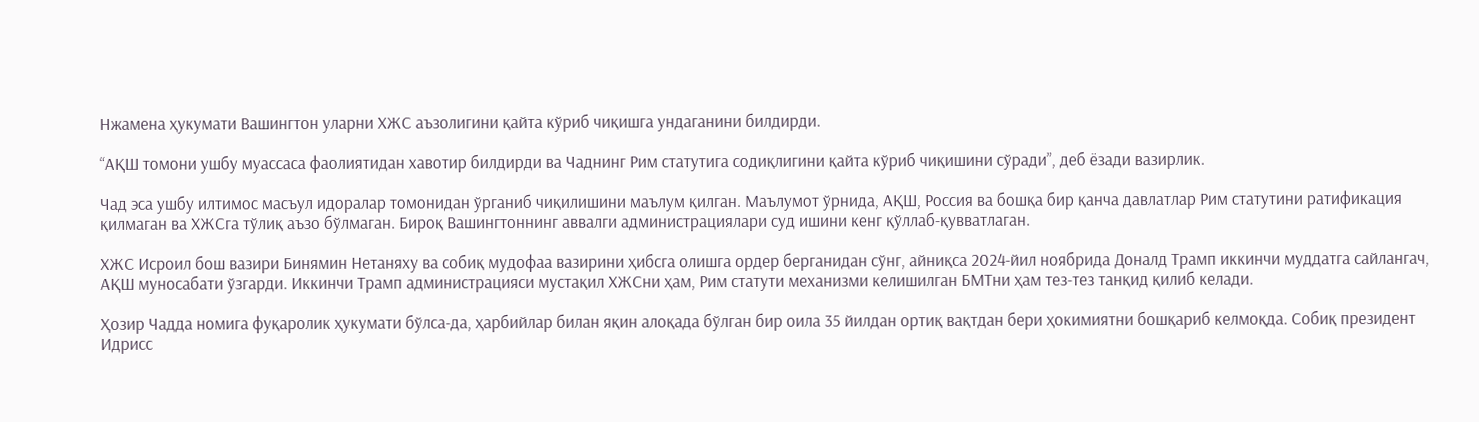Нжамена ҳукумати Вашингтон уларни ХЖС аъзолигини қайта кўриб чиқишга ундаганини билдирди.

“АҚШ томони ушбу муассаса фаолиятидан хавотир билдирди ва Чаднинг Рим статутига содиқлигини қайта кўриб чиқишини сўради”, деб ёзади вазирлик.

Чад эса ушбу илтимос масъул идоралар томонидан ўрганиб чиқилишини маълум қилган. Маълумот ўрнида, АҚШ, Россия ва бошқа бир қанча давлатлар Рим статутини ратификация қилмаган ва ХЖСга тўлиқ аъзо бўлмаган. Бироқ Вашингтоннинг аввалги администрациялари суд ишини кенг қўллаб-қувватлаган.

ХЖС Исроил бош вазири Бинямин Нетаняху ва собиқ мудофаа вазирини ҳибсга олишга ордер берганидан сўнг, айниқса 2024-йил ноябрида Доналд Трамп иккинчи муддатга сайлангач, АҚШ муносабати ўзгарди. Иккинчи Трамп администрацияси мустақил ХЖСни ҳам, Рим статути механизми келишилган БМТни ҳам тез-тез танқид қилиб келади.

Ҳозир Чадда номига фуқаролик ҳукумати бўлса-да, ҳарбийлар билан яқин алоқада бўлган бир оила 35 йилдан ортиқ вақтдан бери ҳокимиятни бошқариб келмоқда. Собиқ президент Идрисс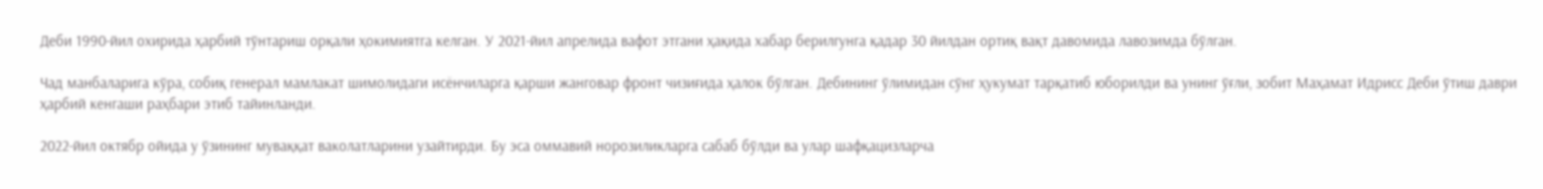Деби 1990-йил охирида ҳарбий тўнтариш орқали ҳокимиятга келган. У 2021-йил апрелида вафот этгани ҳақида хабар берилгунга қадар 30 йилдан ортиқ вақт давомида лавозимда бўлган.

Чад манбаларига кўра, собиқ генерал мамлакат шимолидаги исёнчиларга қарши жанговар фронт чизиғида ҳалок бўлган. Дебининг ўлимидан сўнг ҳукумат тарқатиб юборилди ва унинг ўғли, зобит Маҳамат Идрисс Деби ўтиш даври ҳарбий кенгаши раҳбари этиб тайинланди.

2022-йил октябр ойида у ўзининг муваққат ваколатларини узайтирди. Бу эса оммавий норозиликларга сабаб бўлди ва улар шафқацизларча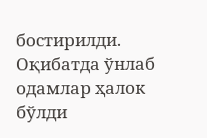бостирилди. Оқибатда ўнлаб одамлар ҳалок бўлди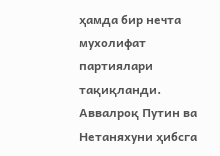ҳамда бир нечта мухолифат партиялари тақиқланди. Аввалроқ Путин ва Нетаняхуни ҳибсга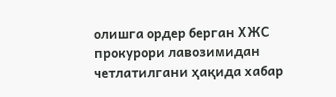олишга ордер берган ХЖС прокурори лавозимидан четлатилгани ҳақида хабар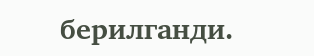берилганди.